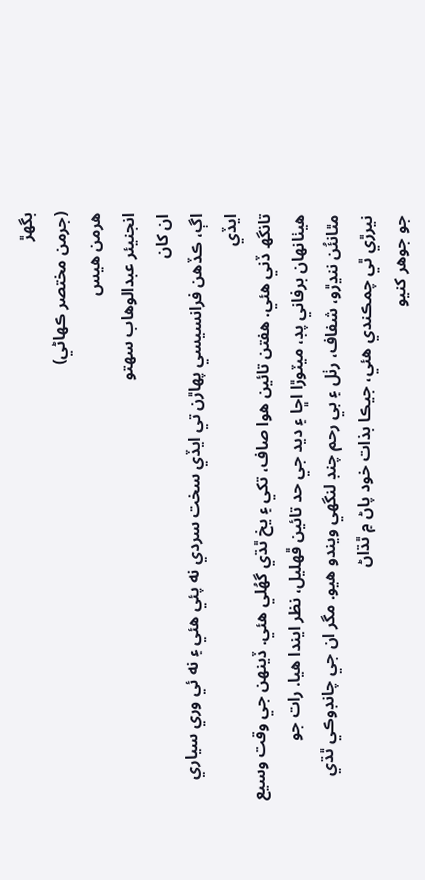بگھڙ
(جرمن مختصر ڪھاڻي)
ھرمن ھيس
انجنيئر عبدالوھاب سھتو
ان کان
اڳ، ڪڏھن فرانسيسي پھاڙن تي ايڏي سخت سردي نه پئي ھئي ۽ نه ئي وري سياري ايڏي
تانگھ ڏني ھئي. ھفتن تائين ھوا صاف، تکي ۽ يخ ٿڌي گھُلي ھئي. ڏينھن جي وقت وسيع
ھيٺانھان برفاني پڊ، ميٽوڙا اڇا ۽ ديد جي حد تائين ڦھليل، نظر ايندا ھيا. رات جو
مٿانئُن ننڍڙو، شفاف، رٺل ۽ بي رحم چنڊ لنگھي ويندو ھيو. مگر ان جي چانڊوڪي ٿڌي نيرڙي ٿي چمڪندي ھئي، جيڪا بذات خود پاڻ ۾ ٿڌاڻ
جو جوھر کنيو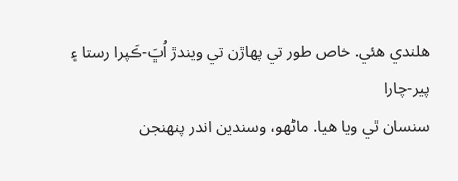ھلندي ھئي. خاص طور تي پھاڙن تي ويندڙ اُڀَ-ڪَپرا رستا ۽ پير-چارا
سنسان ٿي ويا ھيا. ماڻھو، وسندين اندر پنھنجن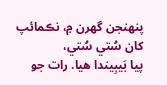پنھنجن گھرن ۾، نڪمائپ کان سُتي سُتي،
پيا بَيبِيندا ھيا. رات جو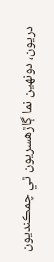دريون، دونھين نما ڳاڙھسريون ٿي چمڪنديون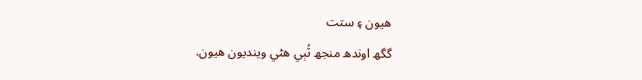ھيون ۽ ستت
گگھ اوندھ منجھ ٽُٻي ھڻي وينديون ھيون.